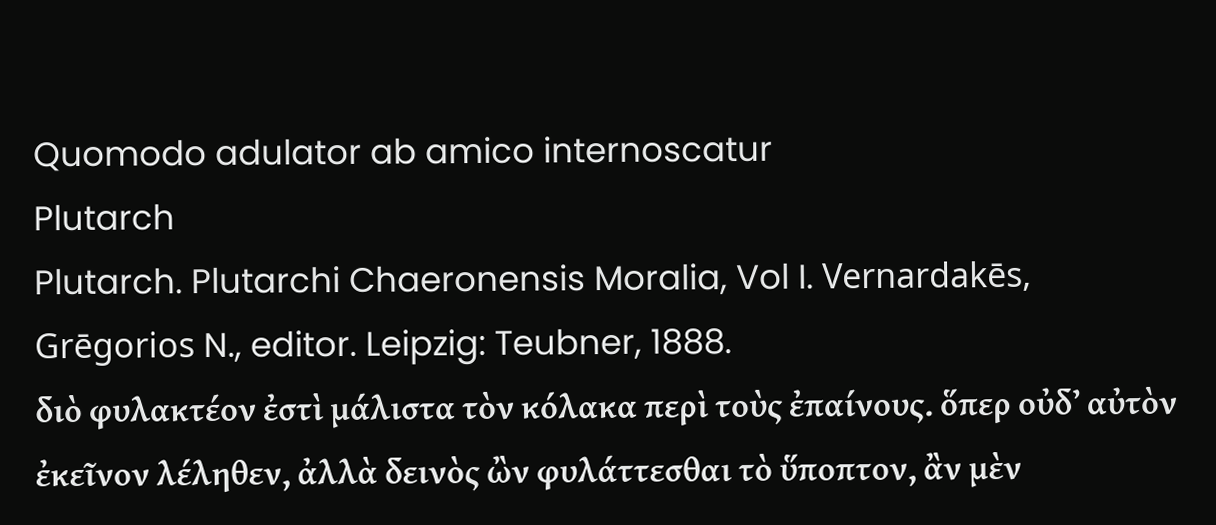Quomodo adulator ab amico internoscatur
Plutarch
Plutarch. Plutarchi Chaeronensis Moralia, Vol I. Vernardakēs, Grēgorios N., editor. Leipzig: Teubner, 1888.
διὸ φυλακτέον ἐστὶ μάλιστα τὸν κόλακα περὶ τοὺς ἐπαίνους. ὅπερ οὐδʼ αὐτὸν ἐκεῖνον λέληθεν, ἀλλὰ δεινὸς ὢν φυλάττεσθαι τὸ ὕποπτον, ἂν μὲν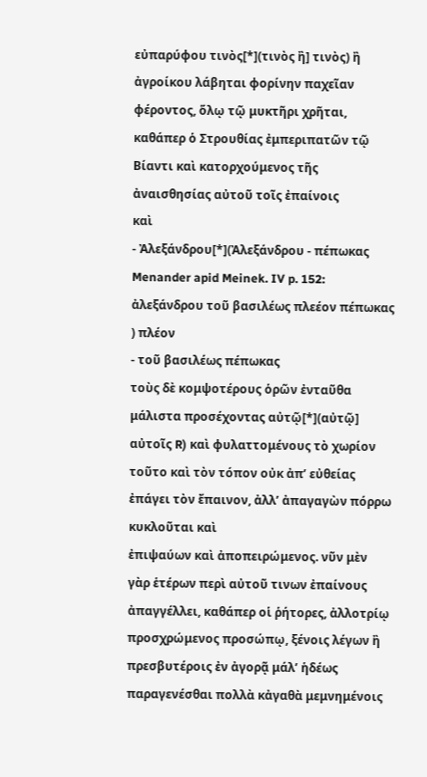εὐπαρύφου τινὸς[*](τινὸς ἢ] τινὸς) ἢ ἀγροίκου λάβηται φορίνην παχεῖαν φέροντος, ὅλῳ τῷ μυκτῆρι χρῆται, καθάπερ ὁ Στρουθίας ἐμπεριπατῶν τῷ Βίαντι καὶ κατορχούμενος τῆς ἀναισθησίας αὐτοῦ τοῖς ἐπαίνοις
καὶ
- Ἀλεξάνδρου[*](Ἀλεξάνδρου - πέπωκας Menander apid Meinek. IV p. 152: ἀλεξάνδρου τοῦ βασιλέως πλεέον πέπωκας ) πλέον
- τοῦ βασιλέως πέπωκας
τοὺς δὲ κομψοτέρους ὁρῶν ἐνταῦθα μάλιστα προσέχοντας αὐτῷ[*](αὐτῷ] αὐτοῖς R) καὶ φυλαττομένους τὸ χωρίον τοῦτο καὶ τὸν τόπον οὐκ ἀπʼ εὐθείας ἐπάγει τὸν ἔπαινον, ἀλλʼ ἀπαγαγὼν πόρρω κυκλοῦται καὶ
ἐπιψαύων καὶ ἀποπειρώμενος. νῦν μὲν γὰρ ἑτέρων περὶ αὐτοῦ τινων ἐπαίνους ἀπαγγέλλει, καθάπερ οἱ ῥήτορες, ἀλλοτρίῳ προσχρώμενος προσώπῳ, ξένοις λέγων ἢ πρεσβυτέροις ἐν ἀγορᾷ μάλʼ ἡδέως παραγενέσθαι πολλὰ κἀγαθὰ μεμνημένοις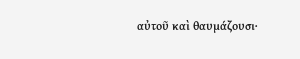αὐτοῦ καὶ θαυμάζουσι·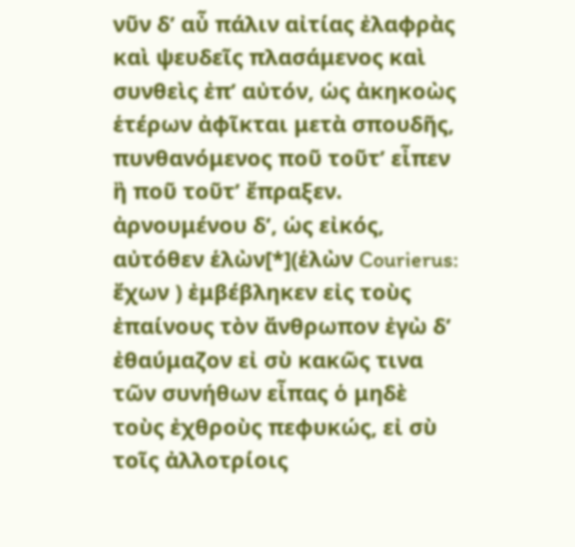νῦν δʼ αὖ πάλιν αἰτίας ἐλαφρὰς καὶ ψευδεῖς πλασάμενος καὶ συνθεὶς ἐπʼ αὐτόν, ὡς ἀκηκοὼς ἑτέρων ἀφῖκται μετὰ σπουδῆς, πυνθανόμενος ποῦ τοῦτʼ εἶπεν ἢ ποῦ τοῦτʼ ἔπραξεν. ἀρνουμένου δʼ, ὡς εἰκός, αὐτόθεν ἑλὼν[*](ἑλὼν Courierus: ἔχων ) ἐμβέβληκεν εἰς τοὺς ἐπαίνους τὸν ἄνθρωπον ἐγὼ δʼ ἐθαύμαζον εἰ σὺ κακῶς τινα τῶν συνήθων εἶπας ὁ μηδὲ τοὺς ἐχθροὺς πεφυκώς, εἰ σὺ τοῖς ἀλλοτρίοις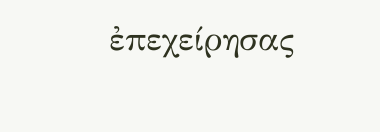ἐπεχείρησας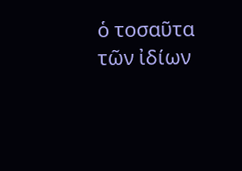ὁ τοσαῦτα τῶν ἰδίων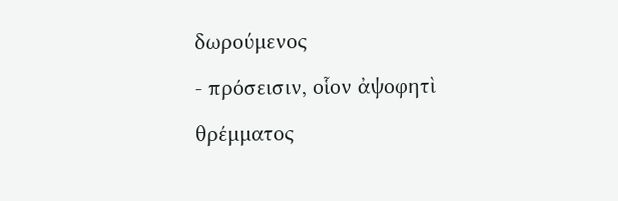δωρούμενος
- πρόσεισιν, οἷον ἀψοφητὶ θρέμματος